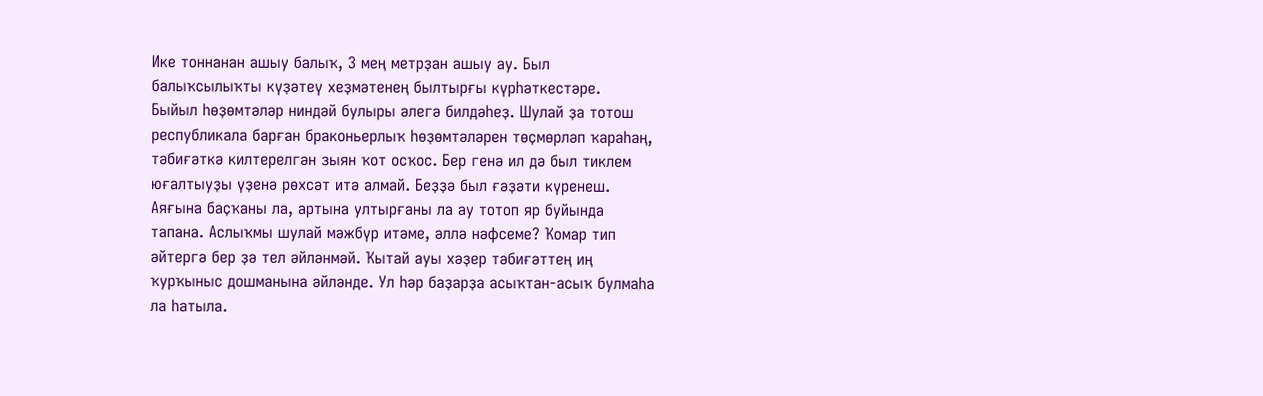Ике тоннанан ашыу балыҡ, 3 мең метрҙан ашыу ау. Был балыҡсылыҡты күҙәтеү хеҙмәтенең былтырғы күрһәткестәре.
Быйыл һөҙөмтәләр ниндәй булыры әлегә билдәһеҙ. Шулай ҙа тотош республикала барған браконьерлыҡ һөҙөмтәләрен төҫмөрләп ҡараһаң, тәбиғәткә килтерелгән зыян ҡот осҡос. Бер генә ил дә был тиклем юғалтыуҙы үҙенә рөхсәт итә алмай. Беҙҙә был ғәҙәти күренеш. Аяғына баҫҡаны ла, артына ултырғаны ла ау тотоп яр буйында тапана. Аслыҡмы шулай мәжбүр итәме, әллә нәфсеме? Ҡомар тип әйтергә бер ҙә тел әйләнмәй. Ҡытай ауы хәҙер тәбиғәттең иң ҡурҡыныс дошманына әйләнде. Ул һәр баҙарҙа асыҡтан-асыҡ булмаһа ла һатыла.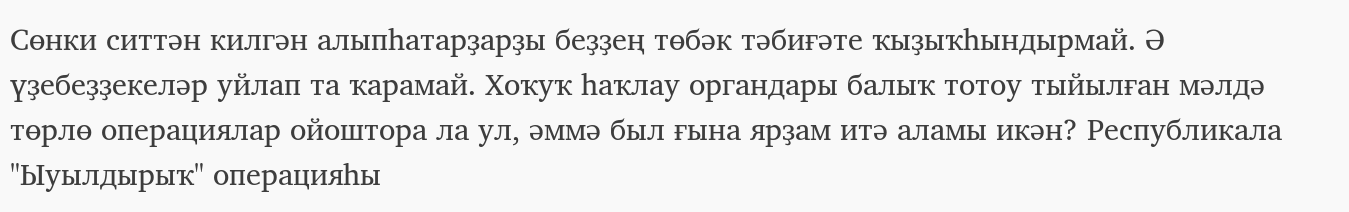Сөнки ситтән килгән алыпһатарҙарҙы беҙҙең төбәк тәбиғәте ҡыҙыҡһындырмай. Ә үҙебеҙҙекеләр уйлап та ҡарамай. Хоҡуҡ һаҡлау органдары балыҡ тотоу тыйылған мәлдә төрлө операциялар ойоштора ла ул, әммә был ғына ярҙам итә аламы икән? Республикала "Ыуылдырыҡ" операцияһы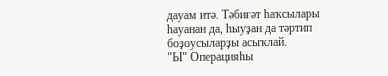дауам итә. Тәбиғәт һаҡсылары һауанан да, һыуҙан да тәртип боҙоусыларҙы асыҡлай.
"Ы" Операцияһы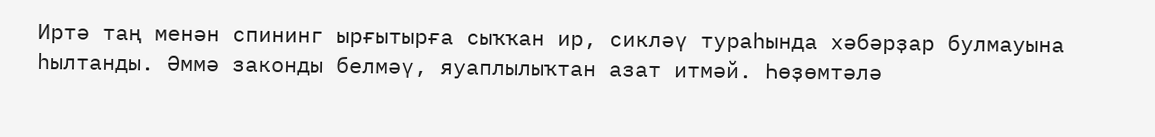Иртә таң менән спининг ырғытырға сыҡҡан ир, сикләү тураһында хәбәрҙар булмауына һылтанды. Әммә законды белмәү, яуаплылыҡтан азат итмәй. Һөҙөмтәлә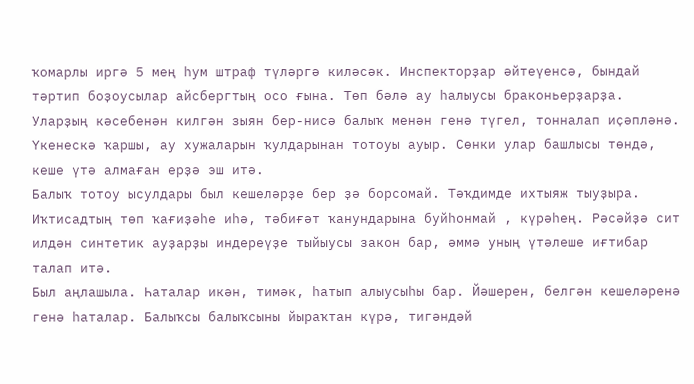ҡомарлы иргә 5 мең һум штраф түләргә киләсәк. Инспекторҙар әйтеүенсә, бындай тәртип боҙоусылар айсбергтың осо ғына. Төп бәлә ау һалыусы браконьерҙарҙа. Уларҙың кәсебенән килгән зыян бер-нисә балыҡ менән генә түгел, тонналап иҫәпләнә. Үкенескә ҡаршы, ау хужаларын ҡулдарынан тотоуы ауыр. Сөнки улар башлысы төндә, кеше үтә алмаған ерҙә эш итә.
Балыҡ тотоу ысулдары был кешеләрҙе бер ҙә борсомай. Тәҡдимде ихтыяж тыуҙыра. Иҡтисадтың төп ҡағиҙәһе иһә, тәбиғәт ҡанундарына буйһонмай , күрәһең. Рәсәйҙә сит илдән синтетик ауҙарҙы индереүҙе тыйыусы закон бар, әммә уның үтәлеше иғтибар талап итә.
Был аңлашыла. Һаталар икән, тимәк, һатып алыусыһы бар. Йәшерен, белгән кешеләренә генә һаталар. Балыҡсы балыҡсыны йыраҡтан күрә, тигәндәй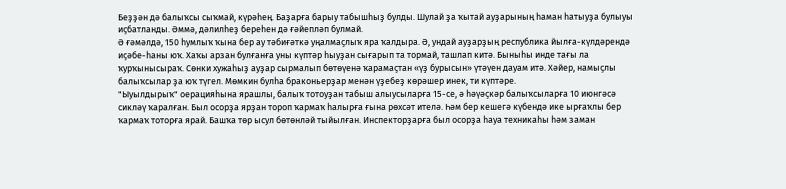Беҙҙән дә балыҡсы сыҡмай, күрәһең. Баҙарға барыу табышһыҙ булды. Шулай ҙа ҡытай ауҙарының һаман һатыуҙа булыуы иҫбатланды. Әммә, дәлилһеҙ береһен дә ғәйепләп булмай.
Ә ғәмәлдә, 150 һумлыҡ ҡына бер ау тәбиғәткә уңалмаҫлыҡ яра ҡалдыра. Ә, ундай ауҙарҙың республика йылға-күлдәрендә иҫәбе-һаны юҡ. Хаҡы арзан булғанға уны күптәр һыуҙан сығарып та тормай, ташлап китә. Быныһы инде тағы ла ҡурҡынысыраҡ. Сөнки хужаһыҙ ауҙар сырмалып бөтөүенә ҡарамаҫтан «үҙ бурысын» үтәүен дауам итә. Хәйер, намыҫлы балыҡсылар ҙа юҡ түгел. Мөмкин булһа браконьерҙар менән үҙебеҙ көрәшер инек, ти күптәре.
"Ыуылдырыҡ" оерацияһына ярашлы, балыҡ тотоуҙан табыш алыусыларға 15-се, ә һәүәҫкәр балыҡсыларға 10 июнгәсә сикләү ҡаралған. Был осорҙа ярҙан тороп ҡармаҡ һалырға ғына рөхсәт ителә. Һәм бер кешегә күбендә ике ырғаҡлы бер ҡармаҡ тоторға ярай. Башҡа төр ысул бөтөнләй тыйылған. Инспекторҙарға был осорҙа һауа техникаһы һәм заман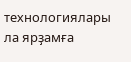технологиялары ла ярҙамға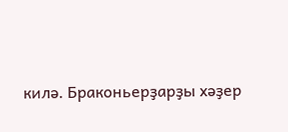килә. Браконьерҙарҙы хәҙер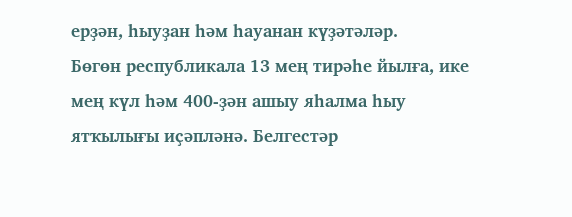ерҙән, һыуҙан һәм һауанан күҙәтәләр.
Бөгөн республикала 13 мең тирәһе йылға, ике мең күл һәм 400-ҙән ашыу яһалма һыу ятҡылығы иҫәпләнә. Белгестәр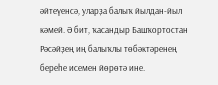әйтеүенсә, уларҙа балыҡ йылдан-йыл кәмей. Ә бит, ҡасандыр Башҡортостан Рәсәйҙең иң балыҡлы төбәктәренең береһе исемен йөрөтә ине.